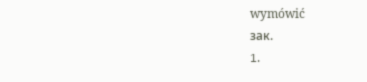wymówić
зак.
1.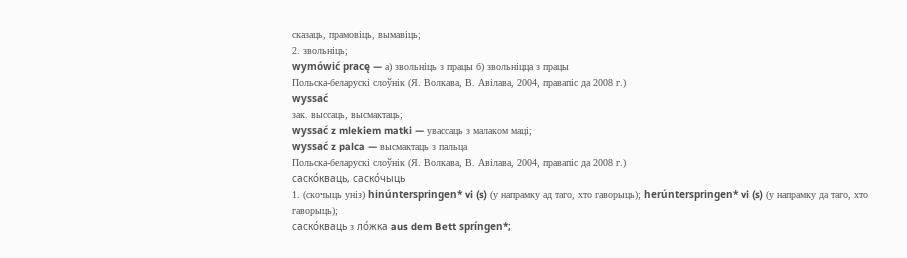сказаць, прамовіць, вымавіць;
2. звольніць;
wymówić pracę — а) звольніць з працы б) звольніцца з працы
Польска-беларускі слоўнік (Я. Волкава, В. Авілава, 2004, правапіс да 2008 г.)
wyssać
зак. выссаць, высмактаць;
wyssać z mlekiem matki — увассаць з малаком маці;
wyssać z palca — высмактаць з пальца
Польска-беларускі слоўнік (Я. Волкава, В. Авілава, 2004, правапіс да 2008 г.)
саско́кваць, саско́чыць
1. (скочыць уніз) hinúnterspringen* vi (s) (у напрамку ад таго, хто гаворыць); herúnterspringen* vi (s) (у напрамку да таго, хто гаворыць);
саско́кваць з ло́жка aus dem Bett spríngen*;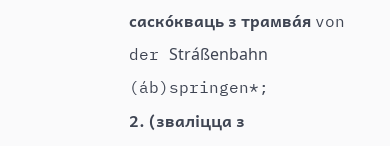саско́кваць з трамва́я von der Stráßenbahn (áb)springen*;
2. (зваліцца з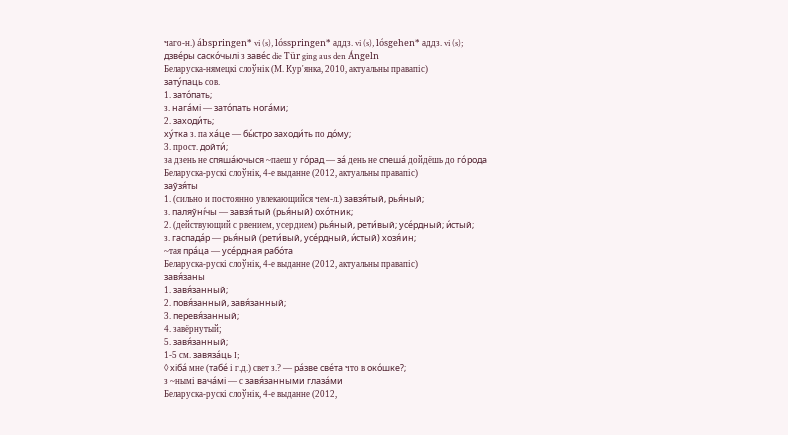чаго-н.) ábspringen* vi (s), lósspringen* аддз. vi (s), lósgehen* аддз. vi (s);
дзве́ры саско́чылі з заве́с die Tür ging aus den Ángeln
Беларуска-нямецкі слоўнік (М. Кур'янка, 2010, актуальны правапіс)
зату́паць сов.
1. зато́пать;
з. нага́мі — зато́пать нога́ми;
2. заходи́ть;
ху́тка з. па ха́це — бы́стро заходи́ть по до́му;
3. прост. дойти́;
за дзень не спяша́ючыся ~паеш у го́рад — за́ день не спеша́ дойдёшь до го́рода
Беларуска-рускі слоўнік, 4-е выданне (2012, актуальны правапіс)
заўзя́ты
1. (сильно и постоянно увлекающийся чем-л.) завзя́тый, рья́ный;
з. паляўні́чы — завзя́тый (рья́ный) охо́тник;
2. (действующий с рвением, усердием) рья́ный, рети́вый; усе́рдный; и́стый;
з. гаспада́р — рья́ный (рети́вый, усе́рдный, и́стый) хозя́ин;
~тая пра́ца — усе́рдная рабо́та
Беларуска-рускі слоўнік, 4-е выданне (2012, актуальны правапіс)
завя́заны
1. завя́занный;
2. повя́занный, завя́занный;
3. перевя́занный;
4. завёрнутый;
5. завя́занный;
1-5 см. завяза́ць I;
◊ хіба́ мне (табе́ і г.д.) свет з.? — ра́зве све́та что в око́шке?;
з ~нымі вача́мі — с завя́занными глаза́ми
Беларуска-рускі слоўнік, 4-е выданне (2012,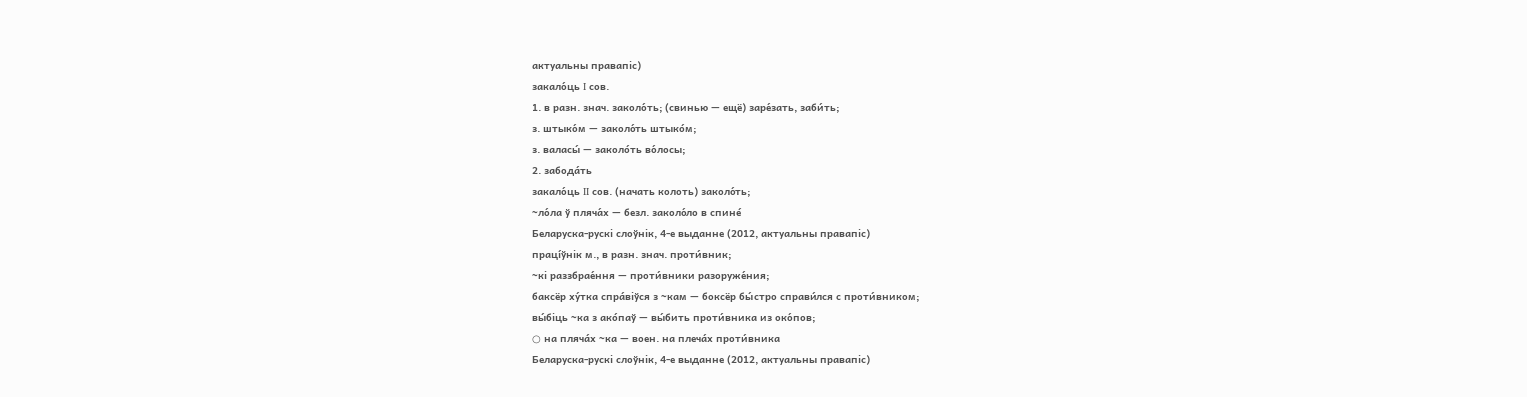актуальны правапіс)
закало́ць I сов.
1. в разн. знач. заколо́ть; (свинью — ещё) заре́зать, заби́ть;
з. штыко́м — заколо́ть штыко́м;
з. валасы́ — заколо́ть во́лосы;
2. забода́ть
закало́ць II сов. (начать колоть) заколо́ть;
~ло́ла ў пляча́х — безл. заколо́ло в спине́
Беларуска-рускі слоўнік, 4-е выданне (2012, актуальны правапіс)
праці́ўнік м., в разн. знач. проти́вник;
~кі раззбрае́ння — проти́вники разоруже́ния;
баксёр ху́тка спра́віўся з ~кам — боксёр бы́стро справи́лся с проти́вником;
вы́біць ~ка з ако́паў — вы́бить проти́вника из око́пов;
○ на пляча́х ~ка — воен. на плеча́х проти́вника
Беларуска-рускі слоўнік, 4-е выданне (2012, актуальны правапіс)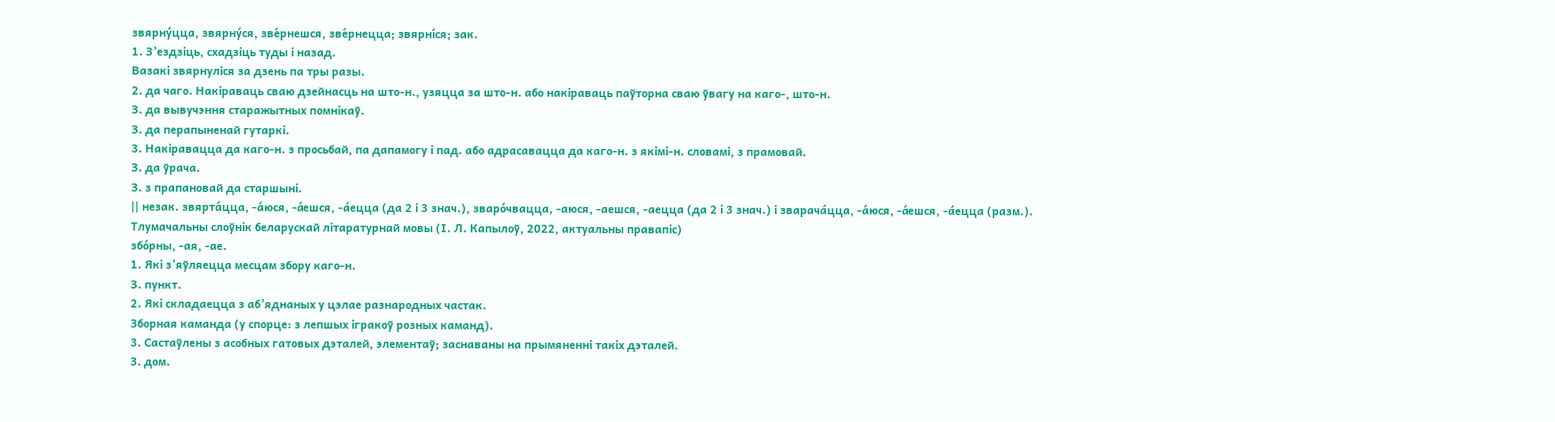звярну́цца, звярну́ся, зве́рнешся, зве́рнецца; звярні́ся; зак.
1. З’ездзіць, схадзіць туды і назад.
Вазакі звярнуліся за дзень па тры разы.
2. да чаго. Накіраваць сваю дзейнасць на што-н., узяцца за што-н. або накіраваць паўторна сваю ўвагу на каго-, што-н.
З. да вывучэння старажытных помнікаў.
З. да перапыненай гутаркі.
3. Накіравацца да каго-н. з просьбай, па дапамогу і пад. або адрасавацца да каго-н. з якімі-н. словамі, з прамовай.
З. да ўрача.
З. з прапановай да старшыні.
|| незак. звярта́цца, -а́юся, -а́ешся, -а́ецца (да 2 і 3 знач.), зваро́чвацца, -аюся, -аешся, -аецца (да 2 і 3 знач.) і зварача́цца, -а́юся, -а́ешся, -а́ецца (разм.).
Тлумачальны слоўнік беларускай літаратурнай мовы (І. Л. Капылоў, 2022, актуальны правапіс)
збо́рны, -ая, -ае.
1. Які з’яўляецца месцам збору каго-н.
З. пункт.
2. Які складаецца з аб’яднаных у цэлае разнародных частак.
Зборная каманда (у спорце: з лепшых ігракоў розных каманд).
3. Састаўлены з асобных гатовых дэталей, элементаў; заснаваны на прымяненні такіх дэталей.
З. дом.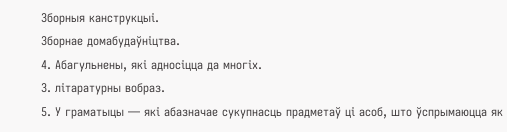Зборныя канструкцыі.
Зборнае домабудаўніцтва.
4. Абагульнены, які адносіцца да многіх.
З. літаратурны вобраз.
5. У граматыцы — які абазначае сукупнасць прадметаў ці асоб, што ўспрымаюцца як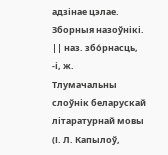адзінае цэлае.
Зборныя назоўнікі.
|| наз. збо́рнасць, -і, ж.
Тлумачальны слоўнік беларускай літаратурнай мовы (І. Л. Капылоў,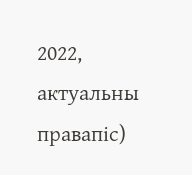2022, актуальны правапіс)